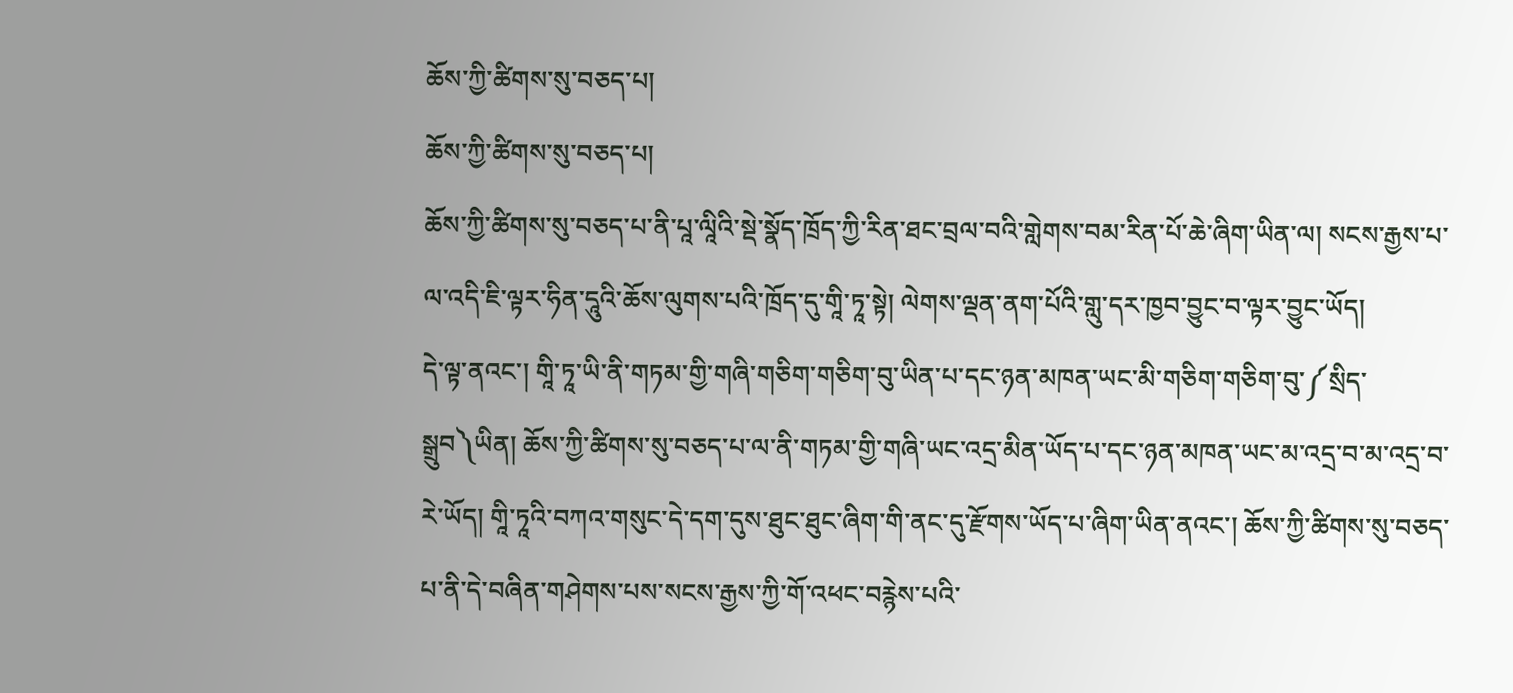ཆོས་ཀྱི་ཚིགས་སུ་བཅད་པ།
ཆོས་ཀྱི་ཚིགས་སུ་བཅད་པ།
ཆོས་ཀྱི་ཚིགས་སུ་བཅད་པ་ནི་པཱ་ལཱིའི་སྡེ་སྣོད་ཁྲོད་ཀྱི་རིན་ཐང་བྲལ་བའི་གླེགས་བམ་རིན་པོ་ཆེ་ཞིག་ཡིན་ལ། སངས་རྒྱས་པ་ལ་འདི་ཇི་ལྟར་ཧིན་དཱུའི་ཆོས་ལུགས་པའི་ཁྲོད་དུ་གཱི་ཏཱ་སྟེ། ལེགས་ལྡན་ནག་པོའི་གླུ་དར་ཁྱབ་བྱུང་བ་ལྟར་བྱུང་ཡོད།
དེ་ལྟ་ནའང་། གཱི་ཏཱ་ཡི་ནི་གཏམ་གྱི་གཞི་གཅིག་གཅིག་བུ་ཡིན་པ་དང་ཉན་མཁན་ཡང་མི་གཅིག་གཅིག་བུ་༼སྲིད་སྒྲུབ༽ཡིན། ཆོས་ཀྱི་ཚིགས་སུ་བཅད་པ་ལ་ནི་གཏམ་གྱི་གཞི་ཡང་འདྲ་མིན་ཡོད་པ་དང་ཉན་མཁན་ཡང་མ་འདྲ་བ་མ་འདྲ་བ་རེ་ཡོད། གཱི་ཏཱའི་བཀའ་གསུང་དེ་དག་དུས་ཐུང་ཐུང་ཞིག་གི་ནང་དུ་རྫོགས་ཡོད་པ་ཞིག་ཡིན་ནའང་། ཆོས་ཀྱི་ཚིགས་སུ་བཅད་པ་ནི་དེ་བཞིན་གཤེགས་པས་སངས་རྒྱས་ཀྱི་གོ་འཕང་བརྙེས་པའི་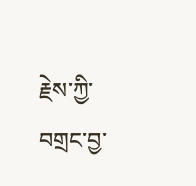རྗེས་ཀྱི་བགྲང་བྱ་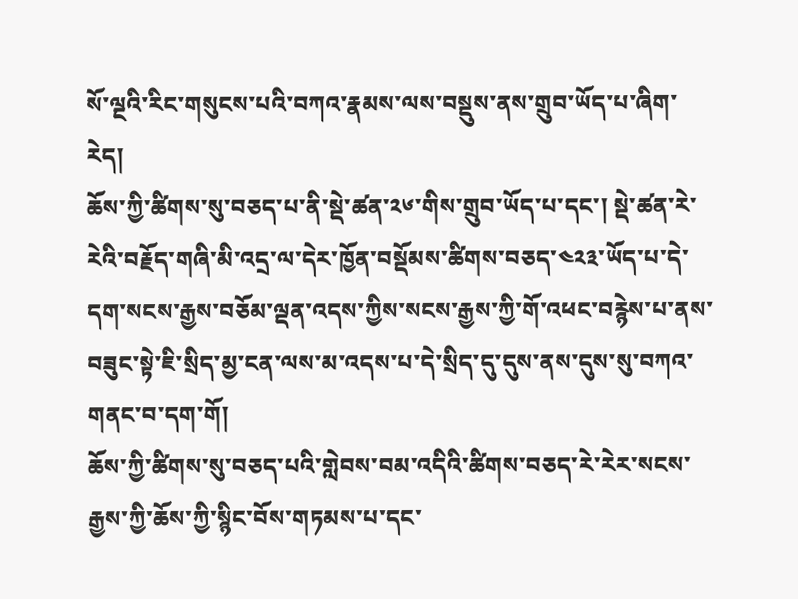སོ་ལྔའི་རིང་གསུངས་པའི་བཀའ་རྣམས་ལས་བསྡུས་ནས་གྲུབ་ཡོད་པ་ཞིག་རེད།
ཆོས་ཀྱི་ཚིགས་སུ་བཅད་པ་ནི་སྡེ་ཚན་༢༦་གིས་གྲུབ་ཡོད་པ་དང་། སྡེ་ཚན་རེ་རེའི་བརྗོད་གཞི་མི་འདྲ་ལ་དེར་ཁྱོན་བསྡོམས་ཚིགས་བཅད་༤༢༣་ཡོད་པ་དེ་དག་སངས་རྒྱས་བཅོམ་ལྡན་འདས་ཀྱིས་སངས་རྒྱས་ཀྱི་གོ་འཕང་བརྙེས་པ་ནས་བཟུང་སྟེ་ཇི་སྲིད་མྱ་ངན་ལས་མ་འདས་པ་དེ་སྲིད་དུ་དུས་ནས་དུས་སུ་བཀའ་གནང་བ་དག་གོ།
ཆོས་ཀྱི་ཚིགས་སུ་བཅད་པའི་གླེབས་བམ་འདིའི་ཚིགས་བཅད་རེ་རེར་སངས་རྒྱས་ཀྱི་ཆོས་ཀྱི་སྙིང་བོས་གཏམས་པ་དང་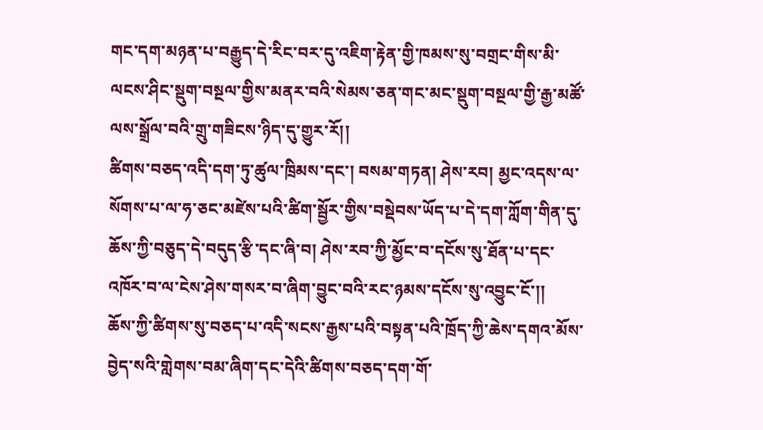གང་དག་མཉན་པ་བརྒྱུད་དེ་རིང་བར་དུ་འཇིག་རྟེན་གྱི་ཁམས་སུ་བགྲང་གིས་མི་ལངས་ཤིང་སྡུག་བསྔལ་གྱིས་མནར་བའི་སེམས་ཅན་གང་མང་སྡུག་བསྔལ་གྱི་རྒྱ་མཚོ་ལས་སྒྲོལ་བའི་གྲུ་གཟིངས་ཉིད་དུ་གྱུར་རོ།།
ཚིགས་བཅད་འདི་དག་ཏུ་ཚུལ་ཁྲིམས་དང་། བསམ་གཏན། ཤེས་རབ། མྱང་འདས་ལ་སོགས་པ་ལ་ཧ་ཅང་མཛེས་པའི་ཚིག་སྦྱོར་གྱིས་བསྡེབས་ཡོད་པ་དེ་དག་ཀློག་གིན་དུ་ཆོས་ཀྱི་བཅུད་དེ་བདུད་རྩི་དང་ཞི་བ། ཤེས་རབ་ཀྱི་མྱོང་བ་དངོས་སུ་ཐོན་པ་དང་འཁོར་བ་ལ་ངེས་ཤེས་གསར་བ་ཞིག་བྱུང་བའི་རང་ཉམས་དངོས་སུ་འབྱུང་ངོ་།།
ཆོས་ཀྱི་ཚིགས་སུ་བཅད་པ་འདི་སངས་རྒྱས་པའི་བསྟན་པའི་ཁྲོད་ཀྱི་ཆེས་དགའ་མོས་བྱེད་སའི་གླེགས་བམ་ཞིག་དང་དེའི་ཚིགས་བཅད་དག་གོ་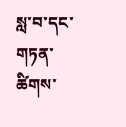སླ་བ་དང་གཏན་ཚིགས་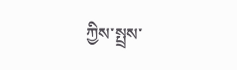ཀྱིས་སྤྲས་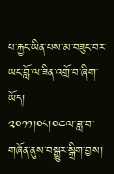པ་རྐྱང་ཡིན་པས་མ་བཟུང་བར་ཡང་བློ་ལ་ཟིན་འགྲོ་བ་ཞིག་ཡོད།
༢༠༡༡།༠༨།༠༤ལ་ཟླ་བ་གཞོན་ནུས་བསྒྱུར་སྒྲིག་བྱས།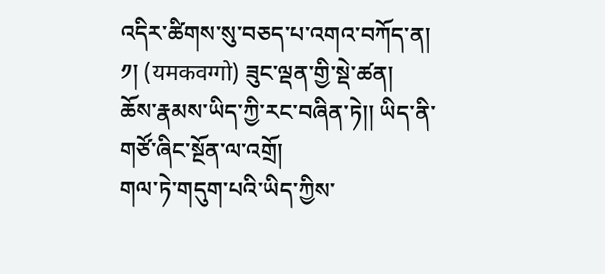འདིར་ཚིགས་སུ་བཅད་པ་འགའ་བཀོད་ན།
༡། (यमकवग्गो) ཟུང་ལྡན་གྱི་སྡེ་ཚན།
ཆོས་རྣམས་ཡིད་ཀྱི་རང་བཞིན་ཏེ།། ཡིད་ནི་གཙོ་ཞིང་སྔོན་ལ་འགྲོ།
གལ་ཏེ་གདུག་པའི་ཡིད་ཀྱིས་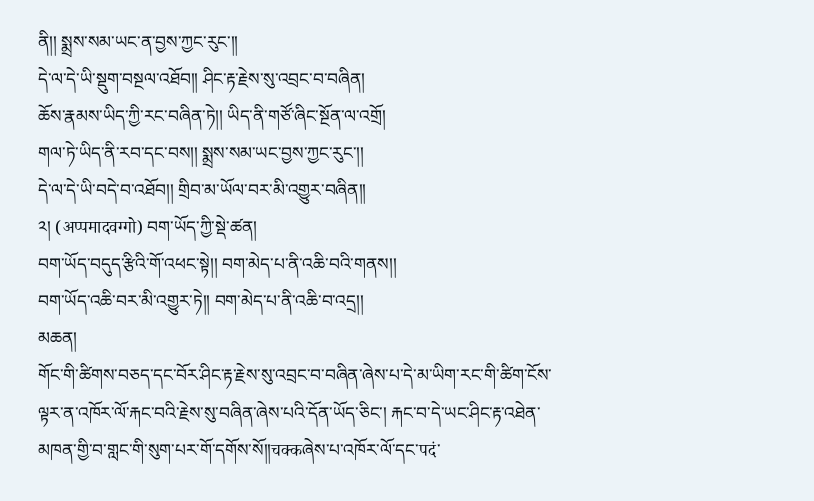ནི།། སྨྲས་སམ་ཡང་ན་བྱས་ཀྱང་རུང་།།
དེ་ལ་དེ་ཡི་སྡུག་བསྔལ་འཐོབ།། ཤིང་རྟ་རྗེས་སུ་འབྲང་བ་བཞིན།
ཆོས་རྣམས་ཡིད་ཀྱི་རང་བཞིན་ཏེ།། ཡིད་ནི་གཙོ་ཞིང་སྔོན་ལ་འགྲོ།
གལ་ཏེ་ཡིད་ནི་རབ་དང་བས།། སྨྲས་སམ་ཡང་བྱས་ཀྱང་རུང་།།
དེ་ལ་དེ་ཡི་བདེ་བ་འཐོབ།། གྲིབ་མ་ཡོལ་བར་མི་འགྱུར་བཞིན།།
༢། (अप्पमादवग्गो) བག་ཡོད་ཀྱི་སྡེ་ཚན།
བག་ཡོད་བདུད་རྩིའི་གོ་འཕང་སྟེ།། བག་མེད་པ་ནི་འཆི་བའི་གནས།།
བག་ཡོད་འཆི་བར་མི་འགྱུར་ཏེ།། བག་མེད་པ་ནི་འཆི་བ་འདྲ།།
མཆན།
གོང་གི་ཚིགས་བཅད་དང་བོར་ཤིང་རྟ་རྗེས་སུ་འབྲང་བ་བཞིན་ཞེས་པ་དེ་མ་ཡིག་རང་གི་ཚིག་ངོས་ལྟར་ན་འཁོར་ལོ་རྐང་བའི་རྗེས་སུ་བཞིན་ཞེས་པའི་དོན་ཡོད་ཅིང་། རྐང་བ་དེ་ཡང་ཤིང་རྟ་འཐེན་མཁན་གྱི་བ་གླང་གི་སུག་པར་གོ་དགོས་སོ།།चक्कཞེས་པ་འཁོར་ལོ་དང་पदं་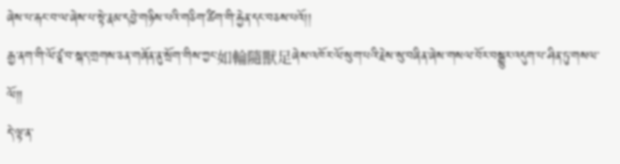ཞེས་པ་རྐང་བ་ལ་ཞེས་པ་སྟེ་རྣམ་དབྱེ་གཉིས་པའི་གཅིག་ཚིག་གི་རྐྱེན་དང་བཅས་པའོ།།
རྒྱ་ནག་གི་ལོ་ཙཱ་བ་སྐད་གྲགས་ཅན་གཞོན་ནུ་སྲོག་གིས་ཀྱང་如輪隨獸足ཞེས་འཁོར་ལོ་སུག་པའི་རྗེས་སུ་བཞིན་ཞེས་གསལ་བོར་བསྒྱུར་འདུག་པ་ཤིན་ཏུ་གསལ་ལོ།།
དེ་ལྟ་ན་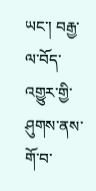ཡང་། བརྒྱ་ལ་བོད་འགྱུར་གྱི་ཤུགས་ནས་གོ་བ་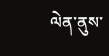ལེན་ནུས་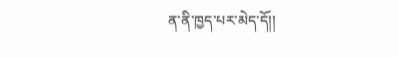ན་ནི་ཁྱད་པར་མེད་དོ།།